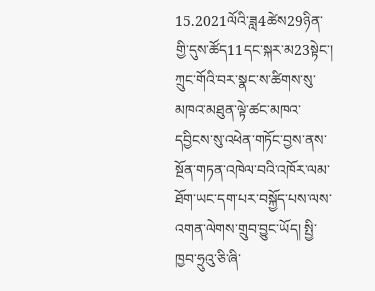15.2021ལོའི་ཟླ4ཚེས29ཉིན་གྱི་དུས་ཚོད11དང་སྐར་མ23སྟེང་། ཀྲུང་གོའི་བར་སྣང་ས་ཚིགས་སུ་མཁའ་མཐུན་ལྟེ་ཚང་མཁའ་དབྱིངས་སུ་འཕེན་གཏོང་བྱས་ནས་སྔོན་གཏན་འཁེལ་བའི་འཁོར་ལམ་ཐོག་ཡང་དག་པར་བསྐྱོད་པས་ལས་འགན་ལེགས་གྲུབ་བྱུང་ཡོད། སྤྱི་ཁྱབ་ཧྲུའུ་ཅི་ཞི་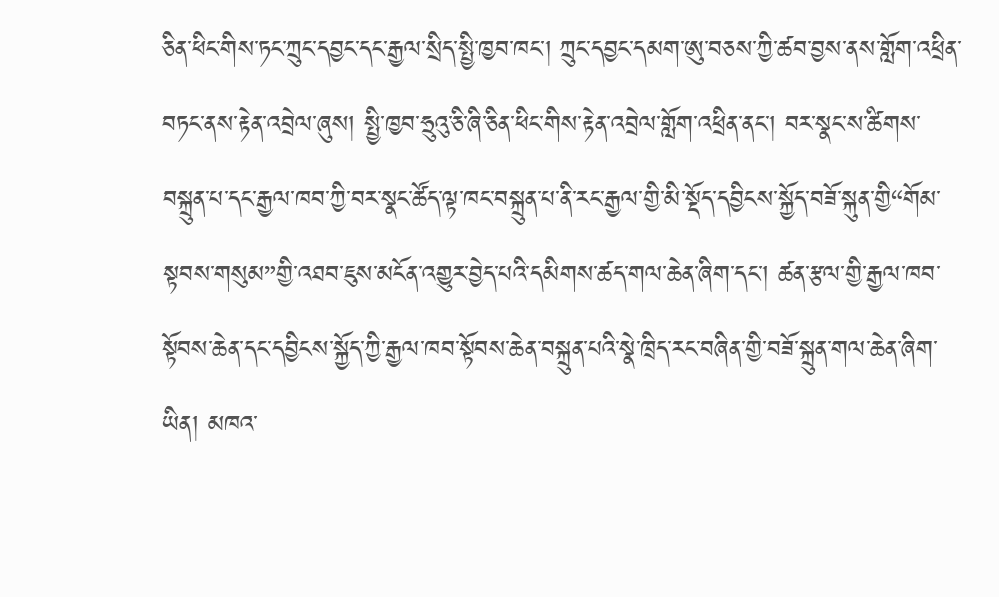ཅིན་ཕིང་གིས་ཏང་ཀྲུང་དབྱང་དང་རྒྱལ་སྲིད་སྤྱི་ཁྱབ་ཁང་། ཀྲུང་དབྱང་དམག་ཨུ་བཅས་ཀྱི་ཚབ་བྱས་ནས་གློག་འཕྲིན་བཏང་ནས་རྟེན་འབྲེལ་ཞུས། སྤྱི་ཁྱབ་ཧྲུའུ་ཅི་ཞི་ཅིན་ཕིང་གིས་རྟེན་འབྲེལ་གློག་འཕྲིན་ནང་། བར་སྣང་ས་ཚིགས་བསྐྲུན་པ་དང་རྒྱལ་ཁབ་ཀྱི་བར་སྣང་ཚོད་ལྟ་ཁང་བསྐྲུན་པ་ནི་རང་རྒྱལ་གྱི་མི་སྡོད་དབྱིངས་སྐྱོད་བཟོ་སྐུན་གྱི“གོམ་སྟབས་གསུམ”གྱི་འཐབ་ཇུས་མངོན་འགྱུར་བྱེད་པའི་དམིགས་ཚད་གལ་ཆེན་ཞིག་དང་། ཚན་རྩལ་གྱི་རྒྱལ་ཁབ་སྟོབས་ཆེན་དང་དབྱིངས་སྐྱོད་ཀྱི་རྒྱལ་ཁབ་སྟོབས་ཆེན་བསྐྲུན་པའི་སྣེ་ཁྲིད་རང་བཞིན་གྱི་བཟོ་སྐྲུན་གལ་ཆེན་ཞིག་ཡིན། མཁའ་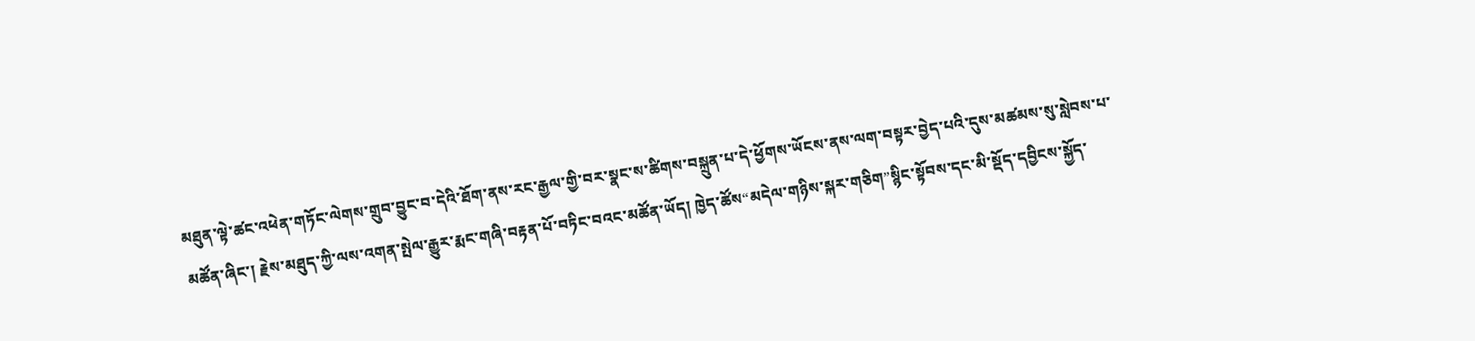མཐུན་ལྟེ་ཚང་འཕེན་གཏོང་ལེགས་གྲུབ་བྱུང་བ་དེའི་ཐོག་ནས་རང་རྒྱལ་གྱི་བར་སྣང་ས་ཚིགས་བསྐྲུན་པ་དེ་ཕྱོགས་ཡོངས་ནས་ལག་བསྟར་བྱེད་པའི་དུས་མཚམས་སུ་སླེབས་པ་མཚོན་ཞིང་། རྗེས་མཐུད་ཀྱི་ལས་འགན་སྤེལ་རྒྱུར་རྨང་གཞི་བརྟན་པོ་བཏིང་བའང་མཚོན་ཡོད། ཁྱེད་ཚོས“མདེལ་གཉིས་སྐར་གཅིག”སྙིང་སྟོབས་དང་མི་སྡོད་དབྱིངས་སྐྱོད་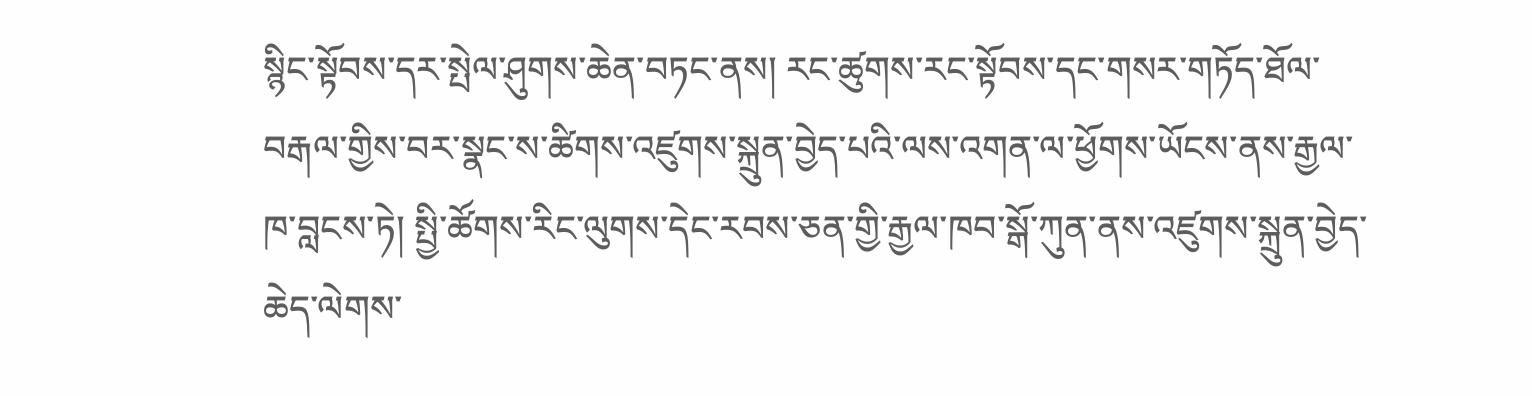སྙིང་སྟོབས་དར་སྤེལ་ཤུགས་ཆེན་བཏང་ནས། རང་ཚུགས་རང་སྟོབས་དང་གསར་གཏོད་ཐོལ་བརྒལ་གྱིས་བར་སྣང་ས་ཚིགས་འཛུགས་སྐྲུན་བྱེད་པའི་ལས་འགན་ལ་ཕྱོགས་ཡོངས་ནས་རྒྱལ་ཁ་བླངས་ཏེ། སྤྱི་ཚོགས་རིང་ལུགས་དེང་རབས་ཅན་གྱི་རྒྱལ་ཁབ་སྒོ་ཀུན་ནས་འཛུགས་སྐྲུན་བྱེད་ཆེད་ལེགས་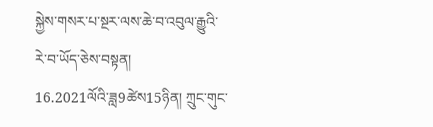སྐྱེས་གསར་པ་སྔར་ལས་ཆེ་བ་འབུལ་རྒྱུའི་རེ་བ་ཡོད་ཅེས་བསྟན།
16.2021ལོའི་ཟླ9ཚེས15ཉིན། ཀྲུང་གུང་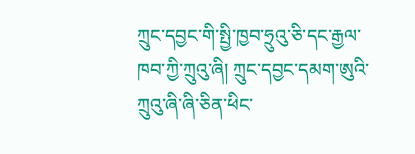ཀྲུང་དབྱང་གི་སྤྱི་ཁྱབ་ཧྲུའུ་ཅི་དང་རྒྱལ་ཁབ་ཀྱི་ཀྲུའུ་ཞི། ཀྲུང་དབྱང་དམག་ཨུའི་ཀྲུའུ་ཞི་ཞི་ཅིན་ཕིང་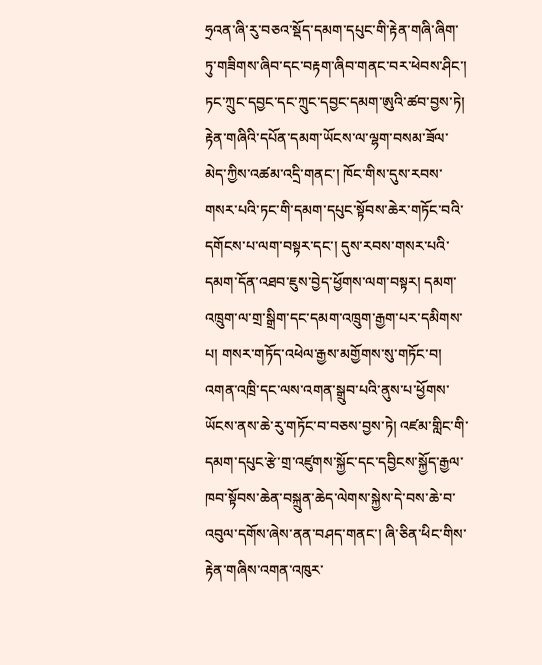ཧྲའན་ཞི་རུ་བཅའ་སྡོད་དམག་དཔུང་གི་རྟེན་གཞི་ཞིག་ཏུ་གཟིགས་ཞིབ་དང་བརྟག་ཞིབ་གནང་བར་ཕེབས་ཤིང་། ཏང་ཀྲུང་དབྱང་དང་ཀྲུང་དབྱང་དམག་ཨུའི་ཚབ་བྱས་ཏེ། རྟེན་གཞིའི་དཔོན་དམག་ཡོངས་ལ་ལྷག་བསམ་ཟོལ་མེད་ཀྱིས་འཚམ་འདྲི་གནང་། ཁོང་གིས་དུས་རབས་གསར་པའི་ཏང་གི་དམག་དཔུང་སྟོབས་ཆེར་གཏོང་བའི་དགོངས་པ་ལག་བསྟར་དང་། དུས་རབས་གསར་པའི་དམག་དོན་འཐབ་ཇུས་བྱེད་ཕྱོགས་ལག་བསྟར། དམག་འཁྲུག་ལ་གྲ་སྒྲིག་དང་དམག་འཁྲུག་རྒྱག་པར་དམིགས་པ། གསར་གཏོད་འཕེལ་རྒྱས་མགྱོགས་སུ་གཏོང་བ། འགན་འཁྲི་དང་ལས་འགན་སྒྲུབ་པའི་ནུས་པ་ཕྱོགས་ཡོངས་ནས་ཆེ་རུ་གཏོང་བ་བཅས་བྱས་ཏེ། འཛམ་གླིང་གི་དམག་དཔུང་རྩེ་གྲ་འཛུགས་སྐྱོང་དང་དབྱིངས་སྐྱོད་རྒྱལ་ཁབ་སྟོབས་ཆེན་བསྐྲུན་ཆེད་ལེགས་སྐྱེས་དེ་བས་ཆེ་བ་འབུལ་དགོས་ཞེས་ནན་བཤད་གནང་། ཞི་ཅིན་ཕིང་གིས་རྟེན་གཞིས་འགན་འཁུར་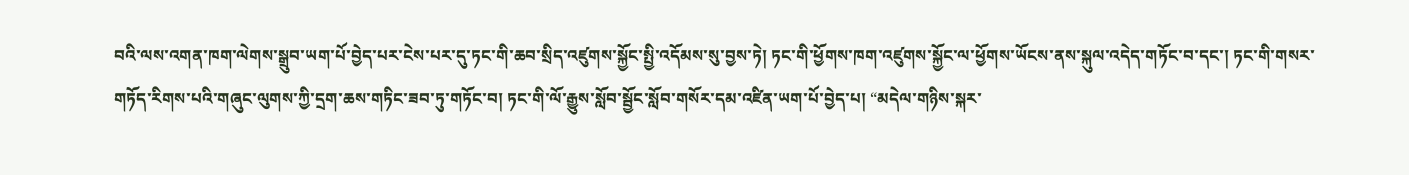བའི་ལས་འགན་ཁག་ལེགས་སྒྲུབ་ཡག་པོ་བྱེད་པར་ངེས་པར་དུ་ཏང་གི་ཆབ་སྲིད་འཛུགས་སྐྱོང་སྤྱི་འདོམས་སུ་བྱས་ཏེ། ཏང་གི་ཕྱོགས་ཁག་འཛུགས་སྐྱོང་ལ་ཕྱོགས་ཡོངས་ནས་སྐུལ་འདེད་གཏོང་བ་དང་། ཏང་གི་གསར་གཏོད་རིགས་པའི་གཞུང་ལུགས་ཀྱི་དྲག་ཆས་གཏིང་ཟབ་ཏུ་གཏོང་བ། ཏང་གི་ལོ་རྒྱུས་སློབ་སྦྱོང་སློབ་གསོར་དམ་འཛིན་ཡག་པོ་བྱེད་པ། “མདེལ་གཉིས་སྐར་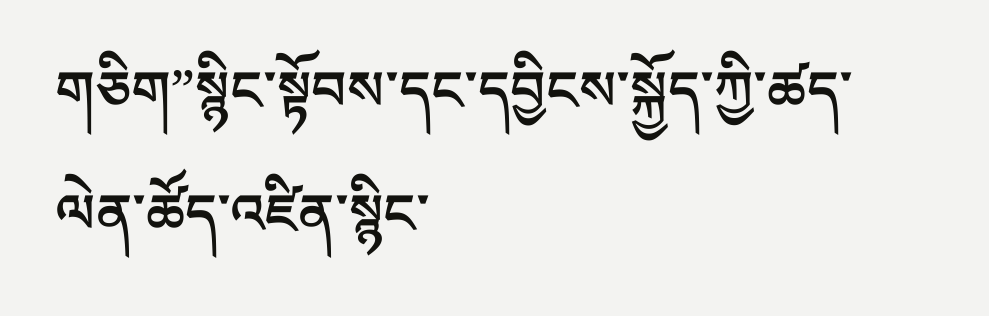གཅིག”སྙིང་སྟོབས་དང་དབྱིངས་སྐྱོད་ཀྱི་ཚད་ལེན་ཚོད་འཛིན་སྙིང་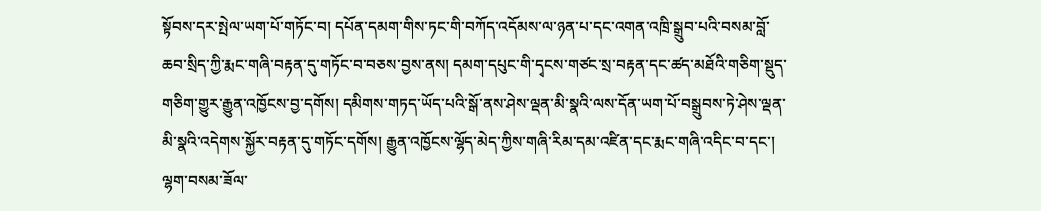སྟོབས་དར་སྤེལ་ཡག་པོ་གཏོང་བ། དཔོན་དམག་གིས་ཏང་གི་བཀོད་འདོམས་ལ་ཉན་པ་དང་འགན་འཁྲི་སྒྲུབ་པའི་བསམ་བློ་ཆབ་སྲིད་ཀྱི་རྨང་གཞི་བརྟན་དུ་གཏོང་བ་བཅས་བྱས་ནས། དམག་དཔུང་གི་དྭངས་གཙང་སྲ་བརྟན་དང་ཚད་མཐོའི་གཅིག་སྡུད་གཅིག་གྱུར་རྒྱུན་འཁྱོངས་བྱ་དགོས། དམིགས་གཏད་ཡོད་པའི་སྒོ་ནས་ཤེས་ལྡན་མི་སྣའི་ལས་དོན་ཡག་པོ་བསྒྲུབས་ཏེ་ཤེས་ལྡན་མི་སྣའི་འདེགས་སྐྱོར་བརྟན་དུ་གཏོང་དགོས། རྒྱུན་འཁྱོངས་ལྷོད་མེད་ཀྱིས་གཞི་རིམ་དམ་འཛིན་དང་རྨང་གཞི་འདིང་བ་དང་། ལྷག་བསམ་ཟོལ་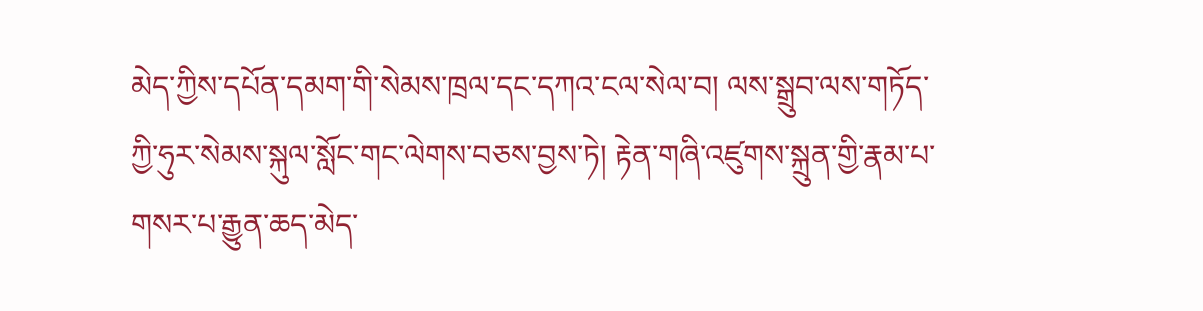མེད་ཀྱིས་དཔོན་དམག་གི་སེམས་ཁྲལ་དང་དཀའ་ངལ་སེལ་བ། ལས་སྒྲུབ་ལས་གཏོད་ཀྱི་ཧུར་སེམས་སྐུལ་སློང་གང་ལེགས་བཅས་བྱས་ཏེ། རྟེན་གཞི་འཛུགས་སྐྲུན་གྱི་རྣམ་པ་གསར་པ་རྒྱུན་ཆད་མེད་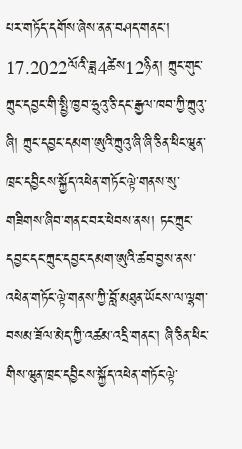པར་གཏོད་དགོས་ཞེས་ནན་བཤད་གནང་།
17.2022ལོའི་ཟླ4ཚེས12ཉིན། ཀྲུང་གུང་ཀྲུང་དབྱང་གི་སྤྱི་ཁྱབ་ཧྲུའུ་ཅི་དང་རྒྱལ་ཁབ་ཀྱི་ཀྲུའུ་ཞི། ཀྲུང་དབྱང་དམག་ཨུའི་ཀྲུའུ་ཞི་ཞི་ཅིན་ཕིང་ཝུན་ཁྲང་དབྱིངས་སྐྱོད་འཕེན་གཏོང་ལྟེ་གནས་སུ་གཟིགས་ཞིབ་གནང་བར་ཕེབས་ནས། ཏང་ཀྲུང་དབྱང་དང་ཀྲུང་དབྱང་དམག་ཨུའི་ཚབ་བྱས་ནས་འཕེན་གཏོང་ལྟེ་གནས་ཀྱི་བློ་མཐུན་ཡོངས་ལ་ལྷག་བསམ་ཟོལ་མེད་ཀྱི་འཚམ་འདྲི་གནང་། ཞི་ཅིན་ཕིང་གིས་ཝུན་ཁྲང་དབྱིངས་སྐྱོད་འཕེན་གཏོང་ལྟེ་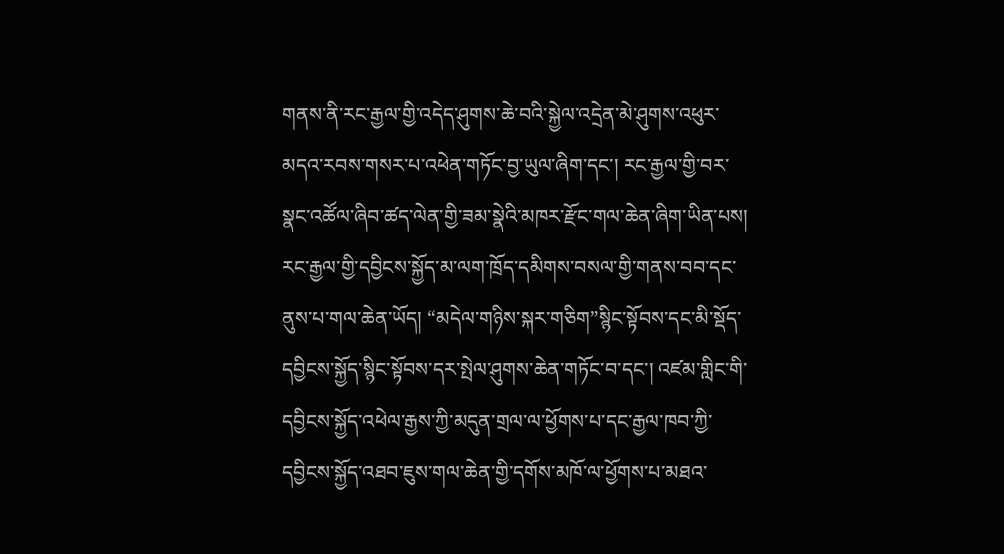གནས་ནི་རང་རྒྱལ་གྱི་འདེད་ཤུགས་ཆེ་བའི་སྐྱེལ་འདྲེན་མེ་ཤུགས་འཕུར་མདའ་རབས་གསར་པ་འཕེན་གཏོང་བྱ་ཡུལ་ཞིག་དང་། རང་རྒྱལ་གྱི་བར་སྣང་འཚོལ་ཞིབ་ཚད་ལེན་གྱི་ཟམ་སྣེའི་མཁར་རྫོང་གལ་ཆེན་ཞིག་ཡིན་པས། རང་རྒྱལ་གྱི་དབྱིངས་སྐྱོད་མ་ལག་ཁྲོད་དམིགས་བསལ་གྱི་གནས་བབ་དང་ནུས་པ་གལ་ཆེན་ཡོད། “མདེལ་གཉིས་སྐར་གཅིག”སྙིང་སྟོབས་དང་མི་སྡོད་དབྱིངས་སྐྱོད་སྙིང་སྟོབས་དར་སྤེལ་ཤུགས་ཆེན་གཏོང་བ་དང་། འཛམ་གླིང་གི་དབྱིངས་སྐྱོད་འཕེལ་རྒྱས་ཀྱི་མདུན་གྲལ་ལ་ཕྱོགས་པ་དང་རྒྱལ་ཁབ་ཀྱི་དབྱིངས་སྐྱོད་འཐབ་ཇུས་གལ་ཆེན་གྱི་དགོས་མཁོ་ལ་ཕྱོགས་པ་མཐའ་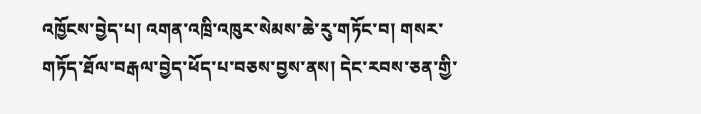འཁྱོངས་བྱེད་པ། འགན་འཁྲི་འཁུར་སེམས་ཆེ་རུ་གཏོང་བ། གསར་གཏོད་ཐོལ་བརྒལ་བྱེད་ཕོད་པ་བཅས་བྱས་ནས། དེང་རབས་ཅན་གྱི་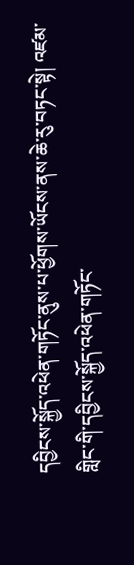དབྱིངས་སྐྱོད་འཕེན་གཏོང་ནུས་པ་ཕྱོགས་ཡོངས་ནས་ཆེ་རུ་བཏང་སྟེ། འཛམ་གླིང་གི་དབྱིངས་སྐྱོད་འཕེན་གཏོང་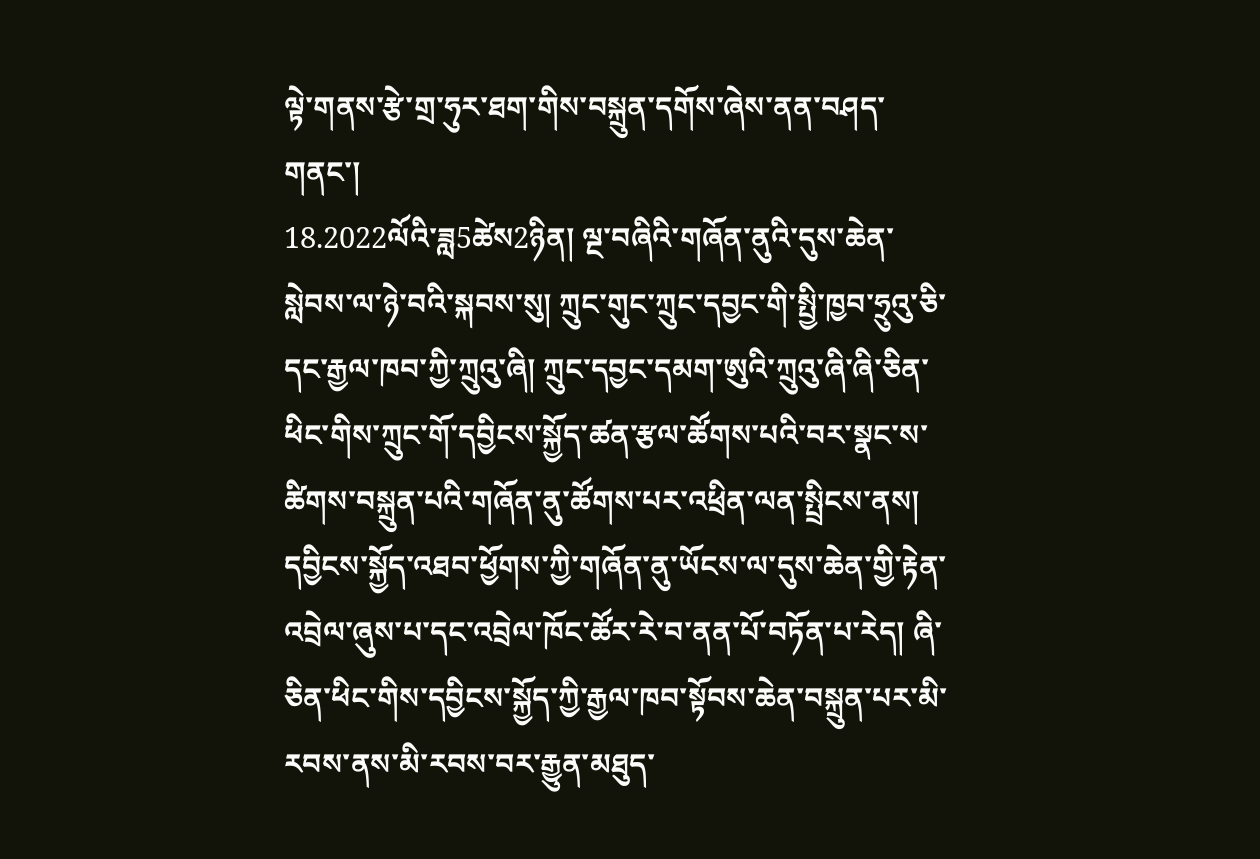ལྟེ་གནས་རྩེ་གྲ་ཧུར་ཐག་གིས་བསྐྲུན་དགོས་ཞེས་ནན་བཤད་གནང་།
18.2022ལོའི་ཟླ5ཚེས2ཉིན། ལྔ་བཞིའི་གཞོན་ནུའི་དུས་ཆེན་སླེབས་ལ་ཉེ་བའི་སྐབས་སུ། ཀྲུང་གུང་ཀྲུང་དབྱང་གི་སྤྱི་ཁྱབ་ཧྲུའུ་ཅི་དང་རྒྱལ་ཁབ་ཀྱི་ཀྲུའུ་ཞི། ཀྲུང་དབྱང་དམག་ཨུའི་ཀྲུའུ་ཞི་ཞི་ཅིན་ཕིང་གིས་ཀྲུང་གོ་དབྱིངས་སྐྱོད་ཚན་རྩལ་ཚོགས་པའི་བར་སྣང་ས་ཚིགས་བསྐྲུན་པའི་གཞོན་ནུ་ཚོགས་པར་འཕྲིན་ལན་སྤྲིངས་ནས། དབྱིངས་སྐྱོད་འཐབ་ཕྱོགས་ཀྱི་གཞོན་ནུ་ཡོངས་ལ་དུས་ཆེན་གྱི་རྟེན་འབྲེལ་ཞུས་པ་དང་འབྲེལ་ཁོང་ཚོར་རེ་བ་ནན་པོ་བཏོན་པ་རེད། ཞི་ཅིན་ཕིང་གིས་དབྱིངས་སྐྱོད་ཀྱི་རྒྱལ་ཁབ་སྟོབས་ཆེན་བསྐྲུན་པར་མི་རབས་ནས་མི་རབས་བར་རྒྱུན་མཐུད་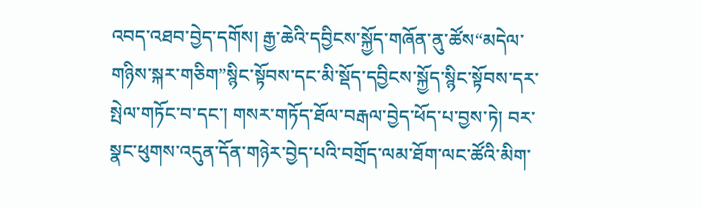འབད་འཐབ་བྱེད་དགོས། རྒྱ་ཆེའི་དབྱིངས་སྐྱོད་གཞོན་ནུ་ཚོས“མདེལ་གཉིས་སྐར་གཅིག”སྙིང་སྟོབས་དང་མི་སྡོད་དབྱིངས་སྐྱོད་སྙིང་སྟོབས་དར་སྤེལ་གཏོང་བ་དང་། གསར་གཏོད་ཐོལ་བརྒལ་བྱེད་ཕོད་པ་བྱས་ཏེ། བར་སྣང་ཕུགས་འདུན་དོན་གཉེར་བྱེད་པའི་བགྲོད་ལམ་ཐོག་ལང་ཚོའི་མིག་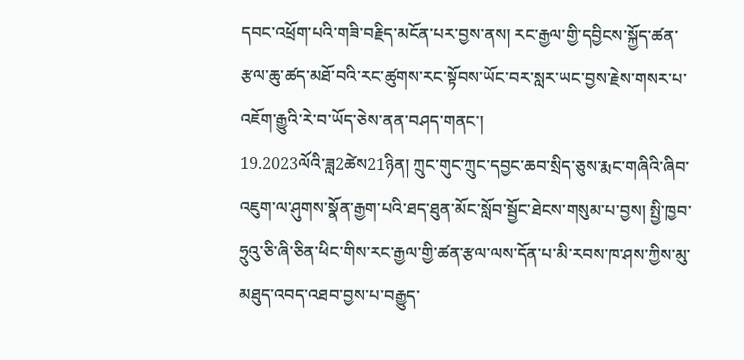དབང་འཕྲོག་པའི་གཟི་བརྗིད་མངོན་པར་བྱས་ནས། རང་རྒྱལ་གྱི་དབྱིངས་སྐྱོད་ཚན་རྩལ་ཆུ་ཚད་མཐོ་བའི་རང་ཚུགས་རང་སྟོབས་ཡོང་བར་སླར་ཡང་བྱས་རྗེས་གསར་པ་འཇོག་རྒྱུའི་རེ་བ་ཡོད་ཅེས་ནན་བཤད་གནང་།
19.2023ལོའི་ཟླ2ཚེས21ཉིན། ཀྲུང་གུང་ཀྲུང་དབྱང་ཆབ་སྲིད་ཅུས་རྨང་གཞིའི་ཞིབ་འཇུག་ལ་ཤུགས་སྣོན་རྒྱག་པའི་ཐད་ཐུན་མོང་སློབ་སྦྱོང་ཐེངས་གསུམ་པ་བྱས། སྤྱི་ཁྱབ་ཧྲུའུ་ཅི་ཞི་ཅིན་ཕིང་གིས་རང་རྒྱལ་གྱི་ཚན་རྩལ་ལས་དོན་པ་མི་རབས་ཁ་ཤས་ཀྱིས་མུ་མཐུད་འབད་འཐབ་བྱས་པ་བརྒྱུད་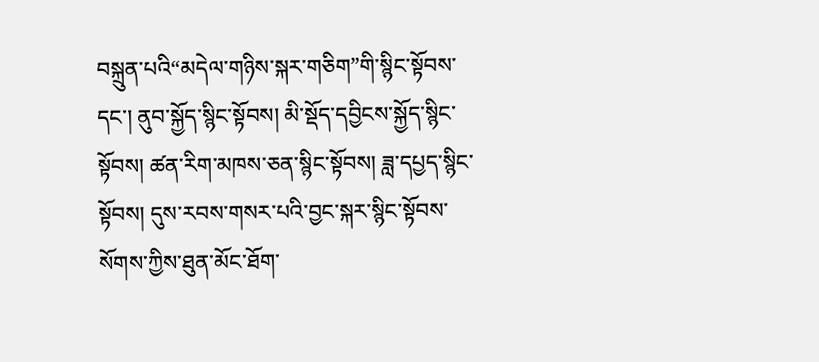བསྐྲུན་པའི“མདེལ་གཉིས་སྐར་གཅིག”གི་སྙིང་སྟོབས་དང་། ནུབ་སྐྱོད་སྙིང་སྟོབས། མི་སྡོད་དབྱིངས་སྐྱོད་སྙིང་སྟོབས། ཚན་རིག་མཁས་ཅན་སྙིང་སྟོབས། ཟླ་དཔྱད་སྙིང་སྟོབས། དུས་རབས་གསར་པའི་བྱང་སྐར་སྙིང་སྟོབས་སོགས་ཀྱིས་ཐུན་མོང་ཐོག་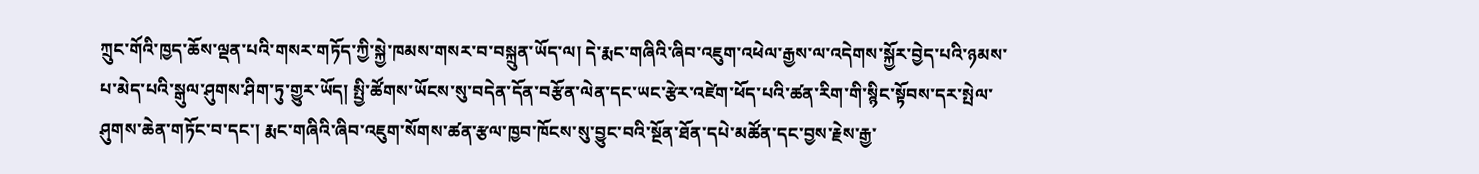ཀྲུང་གོའི་ཁྱད་ཆོས་ལྡན་པའི་གསར་གཏོད་ཀྱི་སྐྱེ་ཁམས་གསར་བ་བསྐྲུན་ཡོད་ལ། དེ་རྨང་གཞིའི་ཞིབ་འཇུག་འཕེལ་རྒྱས་ལ་འདེགས་སྐྱོར་བྱེད་པའི་ཉམས་པ་མེད་པའི་སྒུལ་ཤུགས་ཤིག་ཏུ་གྱུར་ཡོད། སྤྱི་ཚོགས་ཡོངས་སུ་བདེན་དོན་བརྩོན་ལེན་དང་ཡང་རྩེར་འཛེག་ཕོད་པའི་ཚན་རིག་གི་སྙིང་སྟོབས་དར་སྤེལ་ཤུགས་ཆེན་གཏོང་བ་དང་། རྨང་གཞིའི་ཞིབ་འཇུག་སོགས་ཚན་རྩལ་ཁྱབ་ཁོངས་སུ་བྱུང་བའི་སྔོན་ཐོན་དཔེ་མཚོན་དང་བྱས་རྗེས་རྒྱ་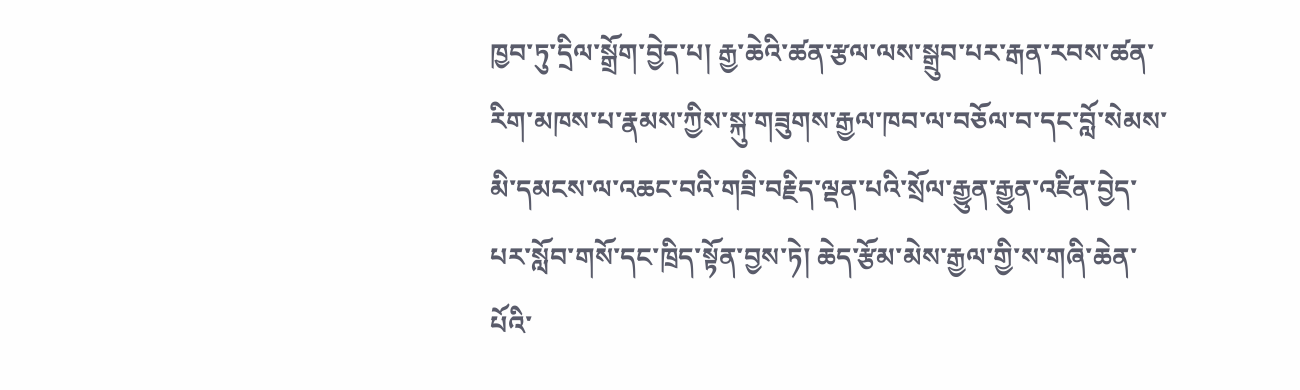ཁྱབ་ཏུ་དྲིལ་སྒྲོག་བྱེད་པ། རྒྱ་ཆེའི་ཚན་རྩལ་ལས་སྒྲུབ་པར་རྒན་རབས་ཚན་རིག་མཁས་པ་རྣམས་ཀྱིས་སྐུ་གཟུགས་རྒྱལ་ཁབ་ལ་བཅོལ་བ་དང་བློ་སེམས་མི་དམངས་ལ་འཆང་བའི་གཟི་བརྗིད་ལྡན་པའི་སྲོལ་རྒྱུན་རྒྱུན་འཛིན་བྱེད་པར་སློབ་གསོ་དང་ཁྲིད་སྟོན་བྱས་ཏེ། ཆེད་རྩོམ་མེས་རྒྱལ་གྱི་ས་གཞི་ཆེན་པོའི་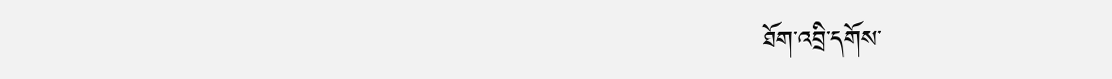ཐོག་འབྲི་དགོས་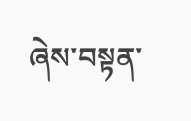ཞེས་བསྟན་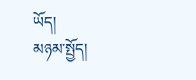ཡོད།
མཉམ་སྤྱོད།